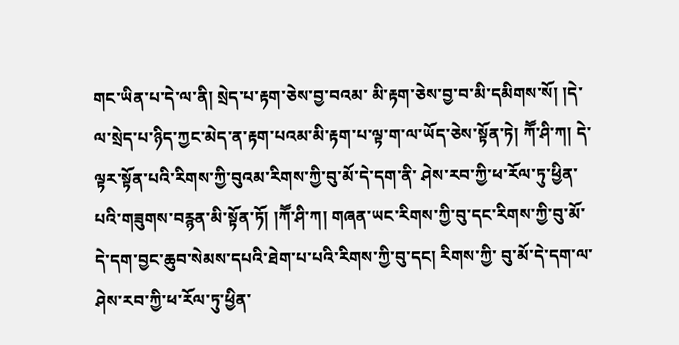གང་ཡིན་པ་དེ་ལ་ནི། སྲེད་པ་རྟག་ཅེས་བྱ་བའམ་ མི་རྟག་ཅེས་བྱ་བ་མི་དམིགས་སོ། །དེ་ལ་སྲེད་པ་ཉིད་ཀྱང་མེད་ན་རྟག་པའམ་མི་རྟག་པ་ལྟ་ག་ལ་ཡོད་ཅེས་སྟོན་ཏེ། ཀཽ་ཤི་ཀ། དེ་ལྟར་སྟོན་པའི་རིགས་ཀྱི་བུའམ་རིགས་ཀྱི་བུ་མོ་དེ་དག་ནི་ ཤེས་རབ་ཀྱི་ཕ་རོལ་ཏུ་ཕྱིན་པའི་གཟུགས་བརྙན་མི་སྟོན་ཏོ། །ཀཽ་ཤི་ཀ། གཞན་ཡང་རིགས་ཀྱི་བུ་དང་རིགས་ཀྱི་བུ་མོ་དེ་དག་བྱང་ཆུབ་སེམས་དཔའི་ཐེག་པ་པའི་རིགས་ཀྱི་བུ་དང། རིགས་ཀྱི་ བུ་མོ་དེ་དག་ལ་ཤེས་རབ་ཀྱི་ཕ་རོལ་ཏུ་ཕྱིན་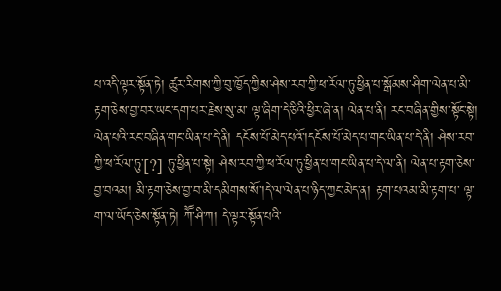པ་འདི་ལྟར་སྟོན་ཏེ། ཚུར་རིགས་ཀྱི་བུ་ཁྱོད་ཀྱིས་ཤེས་རབ་ཀྱི་ཕ་རོལ་ཏུ་ཕྱིན་པ་སྒོམས་ཤིག་ལེན་པ་མི་རྟག་ཅེས་བྱ་བར་ཡང་དག་པར་རྗེས་སུ་མ་ ལྟ་ཞིག་དེ་ཅིའི་ཕྱིར་ཞེ་ན། ལེན་པ་ནི། རང་བཞིན་གྱིས་སྟོང་སྟེ། ལེན་པའི་རང་བཞིན་གང་ཡིན་པ་དེ་ནི། དངོས་པོ་མེད་པའོ་།དངོས་པོ་མེད་པ་གང་ཡིན་པ་དེ་ནི། ཤེས་རབ་ཀྱི་ཕ་རོལ་ཏུ་[?] ཏུ་ཕྱིན་པ་སྟེ། ཤེས་རབ་ཀྱི་ཕ་རོལ་ཏུ་ཕྱིན་པ་གང་ཡིན་པ་དེ་ལ་ནི། ལེན་པ་རྟག་ཅེས་བྱ་བའམ། མི་རྟག་ཅེས་བྱ་བ་མི་དམིགས་སོ་།དེ་ལ་ལེན་པ་ཉིད་ཀྱང་མེད་ན། རྟག་པའམ་མི་རྟག་པ་ ལྟ་ག་ལ་ཡོད་ཅེས་སྟོན་ཏེ། ཀཽ་ཤི་ཀ། དེ་ལྟར་སྟོན་པའི་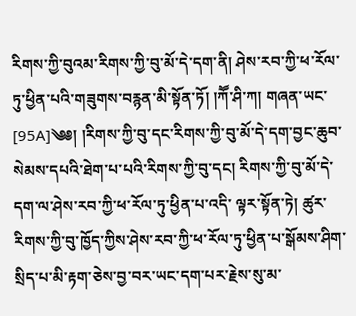རིགས་ཀྱི་བུའམ་རིགས་ཀྱི་བུ་མོ་དེ་དག་ནི། ཤེས་རབ་ཀྱི་ཕ་རོལ་ཏུ་ཕྱིན་པའི་གཟུགས་བརྙན་མི་སྟོན་ཏོ། །ཀཽ་ཤི་ཀ། གཞན་ཡང་ [95A]༄༅། །རིགས་ཀྱི་བུ་དང་རིགས་ཀྱི་བུ་མོ་དེ་དག་བྱང་ཆུབ་སེམས་དཔའི་ཐེག་པ་པའི་རིགས་ཀྱི་བུ་དང། རིགས་ཀྱི་བུ་མོ་དེ་དག་ལ་ཤེས་རབ་ཀྱི་ཕ་རོལ་ཏུ་ཕྱིན་པ་འདི་ ལྟར་སྟོན་ཏེ། ཚུར་རིགས་ཀྱི་བུ་ཁྱོད་ཀྱིས་ཤེས་རབ་ཀྱི་ཕ་རོལ་ཏུ་ཕྱིན་པ་སྒོམས་ཤིག་སྲིད་པ་མི་རྟག་ཅེས་བྱ་བར་ཡང་དག་པར་རྗེས་སུ་མ་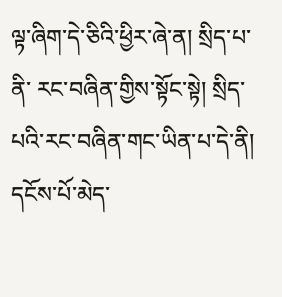ལྟ་ཞིག་དེ་ཅིའི་ཕྱིར་ཞེ་ན། སྲིད་པ་ནི་ རང་བཞིན་གྱིས་སྟོང་སྟེ། སྲིད་པའི་རང་བཞིན་གང་ཡིན་པ་དེ་ནི། དངོས་པོ་མེད་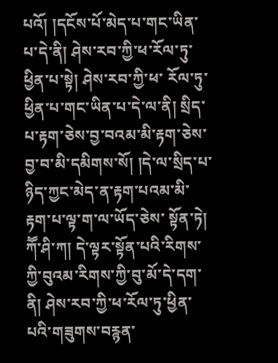པའོ། །དངོས་པོ་མེད་པ་གང་ཡིན་པ་དེ་ནི། ཤེས་རབ་ཀྱི་ཕ་རོལ་ཏུ་ཕྱིན་པ་སྟེ། ཤེས་རབ་ཀྱི་ཕ་ རོལ་ཏུ་ཕྱིན་པ་གང་ཡིན་པ་དེ་ལ་ནི། སྲིད་པ་རྟག་ཅེས་བྱ་བའམ་མི་རྟག་ཅེས་བྱ་བ་མི་དམིགས་སོ། །དེ་ལ་སྲིད་པ་ཉིད་ཀྱང་མེད་ན་རྟག་པའམ་མི་རྟག་པ་ལྟ་ག་ལ་ཡོད་ཅེས་ སྟོན་ཏེ། ཀཽ་ཤི་ཀ། དེ་ལྟར་སྟོན་པའི་རིགས་ཀྱི་བུའམ་རིགས་ཀྱི་བུ་མོ་དེ་དག་ནི། ཤེས་རབ་ཀྱི་ཕ་རོལ་ཏུ་ཕྱིན་པའི་གཟུགས་བརྙན་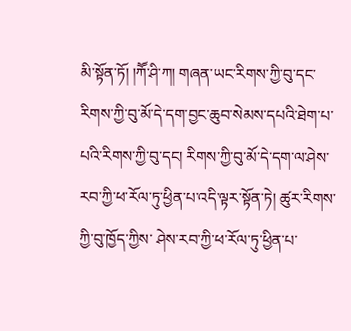མི་སྟོན་ཏོ། །ཀཽ་ཤི་ཀ། གཞན་ཡང་རིགས་ཀྱི་བུ་དང་ རིགས་ཀྱི་བུ་མོ་དེ་དག་བྱང་ཆུབ་སེམས་དཔའི་ཐེག་པ་པའི་རིགས་ཀྱི་བུ་དང། རིགས་ཀྱི་བུ་མོ་དེ་དག་ལ་ཤེས་རབ་ཀྱི་ཕ་རོལ་ཏུ་ཕྱིན་པ་འདི་ལྟར་སྟོན་ཏེ། ཚུར་རིགས་ཀྱི་བུ་ཁྱོད་ཀྱིས་ ཤེས་རབ་ཀྱི་ཕ་རོལ་ཏུ་ཕྱིན་པ་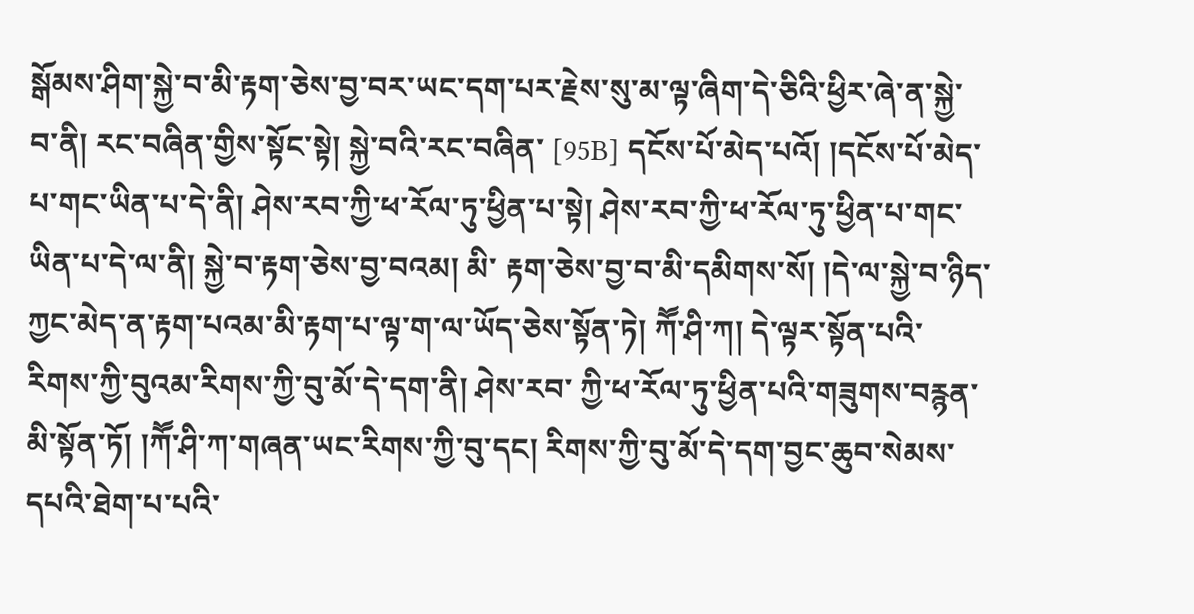སྒོམས་ཤིག་སྐྱེ་བ་མི་རྟག་ཅེས་བྱ་བར་ཡང་དག་པར་རྗེས་སུ་མ་ལྟ་ཞིག་དེ་ཅིའི་ཕྱིར་ཞེ་ན་སྐྱེ་བ་ནི། རང་བཞིན་གྱིས་སྟོང་སྟེ། སྐྱེ་བའི་རང་བཞིན་ [95B] དངོས་པོ་མེད་པའོ། །དངོས་པོ་མེད་པ་གང་ཡིན་པ་དེ་ནི། ཤེས་རབ་ཀྱི་ཕ་རོལ་ཏུ་ཕྱིན་པ་སྟེ། ཤེས་རབ་ཀྱི་ཕ་རོལ་ཏུ་ཕྱིན་པ་གང་ཡིན་པ་དེ་ལ་ནི། སྐྱེ་བ་རྟག་ཅེས་བྱ་བའམ། མི་ རྟག་ཅེས་བྱ་བ་མི་དམིགས་སོ། །དེ་ལ་སྐྱེ་བ་ཉིད་ཀྱང་མེད་ན་རྟག་པའམ་མི་རྟག་པ་ལྟ་ག་ལ་ཡོད་ཅེས་སྟོན་ཏེ། ཀཽ་ཤི་ཀ། དེ་ལྟར་སྟོན་པའི་རིགས་ཀྱི་བུའམ་རིགས་ཀྱི་བུ་མོ་དེ་དག་ནི། ཤེས་རབ་ ཀྱི་ཕ་རོལ་ཏུ་ཕྱིན་པའི་གཟུགས་བརྙན་མི་སྟོན་ཏོ། །ཀཽ་ཤི་ཀ་གཞན་ཡང་རིགས་ཀྱི་བུ་དང། རིགས་ཀྱི་བུ་མོ་དེ་དག་བྱང་ཆུབ་སེམས་དཔའི་ཐེག་པ་པའི་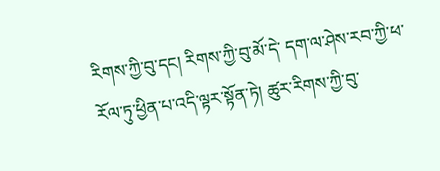རིགས་ཀྱི་བུ་དང། རིགས་ཀྱི་བུ་མོ་དེ་ དག་ལ་ཤེས་རབ་ཀྱི་ཕ་རོལ་ཏུ་ཕྱིན་པ་འདི་ལྟར་སྟོན་ཏེ། ཚུར་རིགས་ཀྱི་བུ་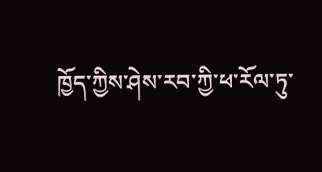ཁྱོད་ཀྱིས་ཤེས་རབ་ཀྱི་ཕ་རོལ་ཏུ་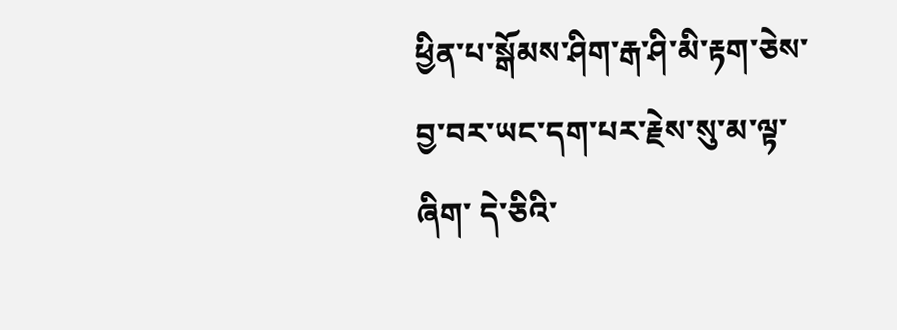ཕྱིན་པ་སྒོམས་ཤིག་རྒ་ཤི་མི་རྟག་ཅེས་བྱ་བར་ཡང་དག་པར་རྗེས་སུ་མ་ལྟ་ཞིག་ དེ་ཅིའི་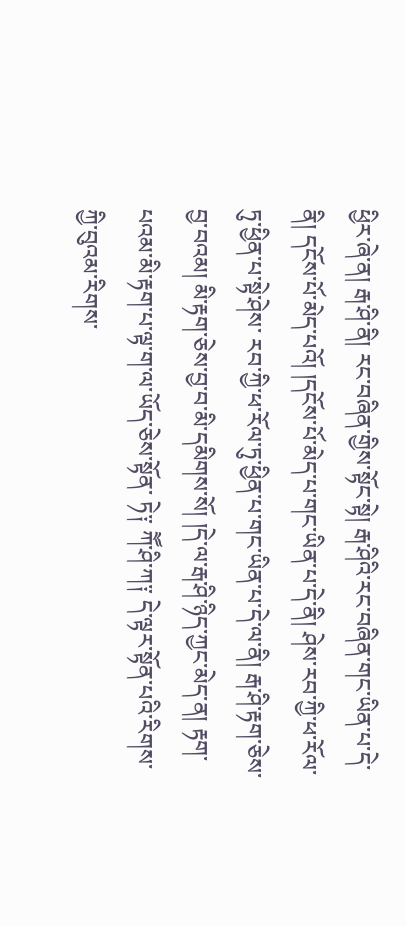ཕྱིར་ཞེ་ན། རྒ་ཤི་ནི། རང་བཞིན་གྱིས་སྟོང་སྟེ། རྒ་ཤིའི་རང་བཞིན་གང་ཡིན་པ་དེ་ནི། དངོས་པོ་མེད་པའོ། །དངོས་པོ་མེད་པ་གང་ཡིན་པ་དེ་ནི། ཤེས་རབ་ཀྱི་ཕ་རོལ་ཏུ་ཕྱིན་པ་སྟེ་ཤེས་ རབ་ཀྱི་ཕ་རོལ་ཏུ་ཕྱིན་པ་གང་ཡིན་པ་དེ་ལ་ནི། རྒ་ཤི་རྟག་ཅེས་བྱ་བའམ། མི་རྟག་ཅེས་བྱ་བ་མི་དམིགས་སོ། །དེ་ལ་རྒ་ཤི་ཉིད་ཀྱང་མེད་ན། རྟག་པའམ་མི་རྟག་པ་ལྟ་ག་ལ་ཡོད་ཅེས་སྟོན་ ཏེ༑ ཀཽ་ཤི་ཀ༑ དེ་ལྟར་སྟོན་པའི་རིགས་ཀྱི་བུའམ་རིགས་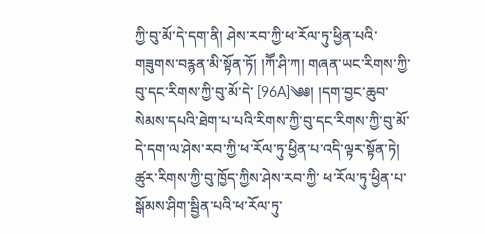ཀྱི་བུ་མོ་དེ་དག་ནི། ཤེས་རབ་ཀྱི་ཕ་རོལ་ཏུ་ཕྱིན་པའི་གཟུགས་བརྙན་མི་སྟོན་ཏོ། །ཀཽ་ཤི་ཀ། གཞན་ཡང་རིགས་ཀྱི་བུ་དང་རིགས་ཀྱི་བུ་མོ་དེ་ [96A]༄༅། །དག་བྱང་ཆུབ་སེམས་དཔའི་ཐེག་པ་པའི་རིགས་ཀྱི་བུ་དང་རིགས་ཀྱི་བུ་མོ་དེ་དག་ལ་ཤེས་རབ་ཀྱི་ཕ་རོལ་ཏུ་ཕྱིན་པ་འདི་ལྟར་སྟོན་ཏེ། ཚུར་རིགས་ཀྱི་བུ་ཁྱོད་ཀྱིས་ཤེས་རབ་ཀྱི་ ཕ་རོལ་ཏུ་ཕྱིན་པ་སྒོམས་ཤིག་སྦྱིན་པའི་ཕ་རོལ་ཏུ་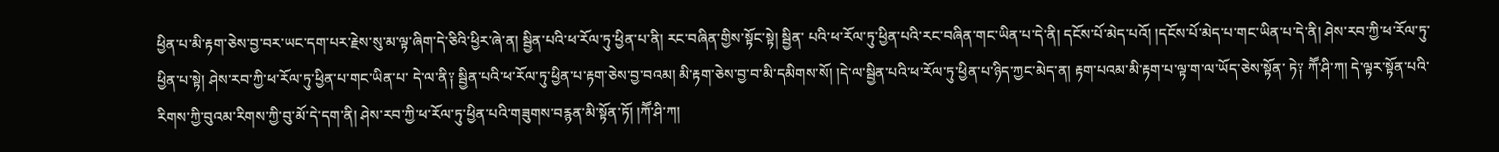ཕྱིན་པ་མི་རྟག་ཅེས་བྱ་བར་ཡང་དག་པར་རྗེས་སུ་མ་ལྟ་ཞིག་དེ་ཅིའི་ཕྱིར་ཞེ་ན། སྦྱིན་པའི་ཕ་རོལ་ཏུ་ཕྱིན་པ་ནི། རང་བཞིན་གྱིས་སྟོང་སྟེ། སྦྱིན་ པའི་ཕ་རོལ་ཏུ་ཕྱིན་པའི་རང་བཞིན་གང་ཡིན་པ་དེ་ནི། དངོས་པོ་མེད་པའོ། །དངོས་པོ་མེད་པ་གང་ཡིན་པ་དེ་ནི། ཤེས་རབ་ཀྱི་ཕ་རོལ་ཏུ་ཕྱིན་པ་སྟེ། ཤེས་རབ་ཀྱི་ཕ་རོལ་ཏུ་ཕྱིན་པ་གང་ཡིན་པ་ དེ་ལ་ནི༑ སྦྱིན་པའི་ཕ་རོལ་ཏུ་ཕྱིན་པ་རྟག་ཅེས་བྱ་བའམ། མི་རྟག་ཅེས་བྱ་བ་མི་དམིགས་སོ། །དེ་ལ་སྦྱིན་པའི་ཕ་རོལ་ཏུ་ཕྱིན་པ་ཉིད་ཀྱང་མེད་ན། རྟག་པའམ་མི་རྟག་པ་ལྟ་ག་ལ་ཡོད་ཅེས་སྟོན་ ཏེ༑ ཀཽ་ཤི་ཀ། དེ་ལྟར་སྟོན་པའི་རིགས་ཀྱི་བུའམ་རིགས་ཀྱི་བུ་མོ་དེ་དག་ནི། ཤེས་རབ་ཀྱི་ཕ་རོལ་ཏུ་ཕྱིན་པའི་གཟུགས་བརྙན་མི་སྟོན་ཏོ། །ཀཽ་ཤི་ཀ།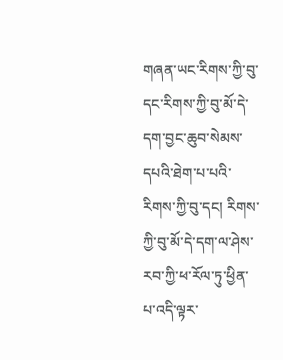གཞན་ཡང་རིགས་ཀྱི་བུ་དང་རིགས་ཀྱི་བུ་མོ་དེ་ དག་བྱང་ཆུབ་སེམས་དཔའི་ཐེག་པ་པའི་རིགས་ཀྱི་བུ་དང། རིགས་ཀྱི་བུ་མོ་དེ་དག་ལ་ཤེས་རབ་ཀྱི་ཕ་རོལ་ཏུ་ཕྱིན་པ་འདི་ལྟར་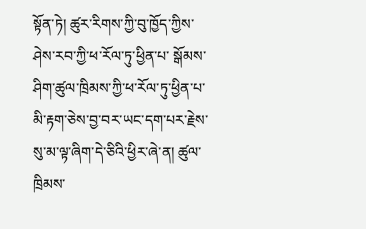སྟོན་ཏེ། ཚུར་རིགས་ཀྱི་བུ་ཁྱོད་ཀྱིས་ཤེས་རབ་ཀྱི་ཕ་རོལ་ཏུ་ཕྱིན་པ་ སྒོམས་ཤིག་ཚུལ་ཁྲིམས་ཀྱི་ཕ་རོལ་ཏུ་ཕྱིན་པ་མི་རྟག་ཅེས་བྱ་བར་ཡང་དག་པར་རྗེས་སུ་མ་ལྟ་ཞིག་དེ་ཅིའི་ཕྱིར་ཞེ་ན། ཚུལ་ཁྲིམས་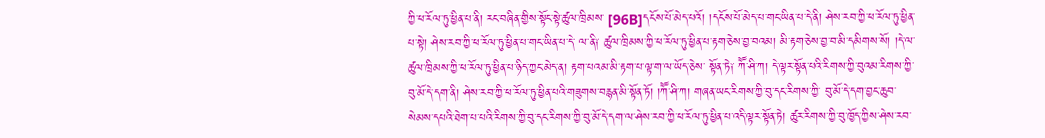ཀྱི་ཕ་རོལ་ཏུ་ཕྱིན་པ་ནི། རང་བཞིན་གྱིས་སྟོང་སྟེ་ཚུལ་ཁྲིམས་ [96B]དངོས་པོ་མེད་པའོ། །དངོས་པོ་མེད་པ་གང་ཡིན་པ་དེ་ནི། ཤེས་རབ་ཀྱི་ཕ་རོལ་ཏུ་ཕྱིན་པ་སྟེ། ཤེས་རབ་ཀྱི་ཕ་རོལ་ཏུ་ཕྱིན་པ་གང་ཡིན་པ་དེ་ ལ་ནི༑ ཚུལ་ཁྲིམས་ཀྱི་ཕ་རོལ་ཏུ་ཕྱིན་པ་རྟག་ཅེས་བྱ་བའམ། མི་རྟག་ཅེས་བྱ་བ་མི་དམིགས་སོ། །དེ་ལ་ཚུལ་ཁྲིམས་ཀྱི་ཕ་རོལ་ཏུ་ཕྱིན་པ་ཉིད་ཀྱང་མེད་ན། རྟག་པའམ་མི་རྟག་པ་ལྟ་ག་ལ་ཡོད་ཅེས་ སྟོན་ཏེ༑ ཀཽ་ཤི་ཀ། དེ་ལྟར་སྟོན་པའི་རིགས་ཀྱི་བུའམ་རིགས་ཀྱི་བུ་མོ་དེ་དག་ནི། ཤེས་རབ་ཀྱི་ཕ་རོལ་ཏུ་ཕྱིན་པའི་གཟུགས་བརྙན་མི་སྟོན་ཏོ། །ཀཽ་ཤི་ཀ། གཞན་ཡང་རིགས་ཀྱི་བུ་དང་རིགས་ཀྱི་ བུ་མོ་དེ་དག་བྱང་ཆུབ་སེམས་དཔའི་ཐེག་པ་པའི་རིགས་ཀྱི་བུ་དང་རིགས་ཀྱི་བུ་མོ་དེ་དག་ལ་ཤེས་རབ་ཀྱི་ཕ་རོལ་ཏུ་ཕྱིན་པ་འདི་ལྟར་སྟོན་ཏེ། ཚུར་རིགས་ཀྱི་བུ་ཁྱོད་ཀྱིས་ཤེས་རབ་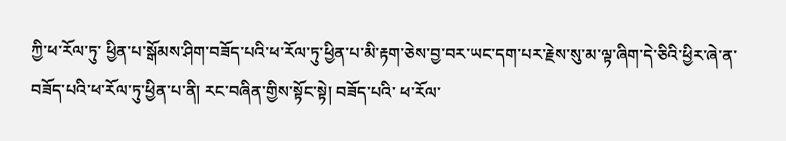ཀྱི་ཕ་རོལ་ཏུ་ ཕྱིན་པ་སྒོམས་ཤིག་བཟོད་པའི་ཕ་རོལ་ཏུ་ཕྱིན་པ་མི་རྟག་ཅེས་བྱ་བར་ཡང་དག་པར་རྗེས་སུ་མ་ལྟ་ཞིག་དེ་ཅིའི་ཕྱིར་ཞེ་ན་བཟོད་པའི་ཕ་རོལ་ཏུ་ཕྱིན་པ་ནི། རང་བཞིན་གྱིས་སྟོང་སྟེ། བཟོད་པའི་ ཕ་རོལ་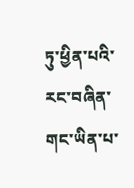ཏུ་ཕྱིན་པའི་རང་བཞིན་གང་ཡིན་པ་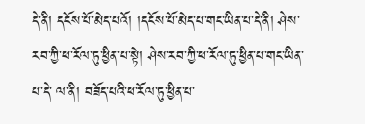དེ་ནི། དངོས་པོ་མེད་པའོ། །དངོས་པོ་མེད་པ་གང་ཡིན་པ་དེ་ནི། ཤེས་རབ་ཀྱི་ཕ་རོལ་ཏུ་ཕྱིན་པ་སྟེ། ཤེས་རབ་ཀྱི་ཕ་རོལ་ཏུ་ཕྱིན་པ་གང་ཡིན་པ་དེ་ ལ་ནི། བཟོད་པའི་ཕ་རོལ་ཏུ་ཕྱིན་པ་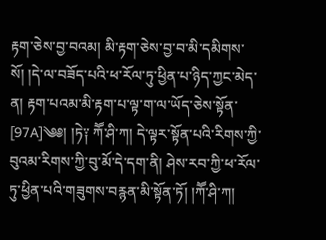རྟག་ཅེས་བྱ་བའམ། མི་རྟག་ཅེས་བྱ་བ་མི་དམིགས་སོ། །དེ་ལ་བཟོད་པའི་ཕ་རོལ་ཏུ་ཕྱིན་པ་ཉིད་ཀྱང་མེད་ན། རྟག་པའམ་མི་རྟག་པ་ལྟ་ག་ལ་ཡོད་ཅེས་སྟོན་ [97A]༄༅། །ཏེ༑ ཀཽ་ཤི་ཀ། དེ་ལྟར་སྟོན་པའི་རིགས་ཀྱི་བུའམ་རིགས་ཀྱི་བུ་མོ་དེ་དག་ནི། ཤེས་རབ་ཀྱི་ཕ་རོལ་ཏུ་ཕྱིན་པའི་གཟུགས་བརྙན་མི་སྟོན་ཏོ། །ཀཽ་ཤི་ཀ།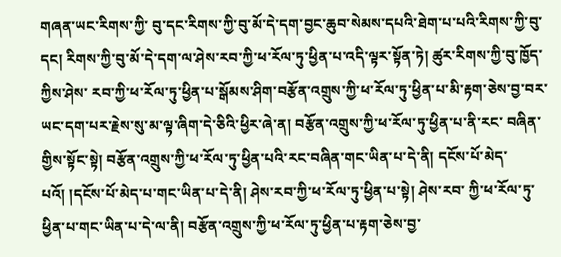གཞན་ཡང་རིགས་ཀྱི་ བུ་དང་རིགས་ཀྱི་བུ་མོ་དེ་དག་བྱང་ཆུབ་སེམས་དཔའི་ཐེག་པ་པའི་རིགས་ཀྱི་བུ་དང། རིགས་ཀྱི་བུ་མོ་དེ་དག་ལ་ཤེས་རབ་ཀྱི་ཕ་རོལ་ཏུ་ཕྱིན་པ་འདི་ལྟར་སྟོན་ཏེ། ཚུར་རིགས་ཀྱི་བུ་ཁྱོད་ཀྱིས་ཤེས་ རབ་ཀྱི་ཕ་རོལ་ཏུ་ཕྱིན་པ་སྒོམས་ཤིག་བརྩོན་འགྲུས་ཀྱི་ཕ་རོལ་ཏུ་ཕྱིན་པ་མི་རྟག་ཅེས་བྱ་བར་ཡང་དག་པར་རྗེས་སུ་མ་ལྟ་ཞིག་དེ་ཅིའི་ཕྱིར་ཞེ་ན། བརྩོན་འགྲུས་ཀྱི་ཕ་རོལ་ཏུ་ཕྱིན་པ་ནི་རང་ བཞིན་གྱིས་སྟོང་སྟེ། བརྩོན་འགྲུས་ཀྱི་ཕ་རོལ་ཏུ་ཕྱིན་པའི་རང་བཞིན་གང་ཡིན་པ་དེ་ནི། དངོས་པོ་མེད་པའོ། །དངོས་པོ་མེད་པ་གང་ཡིན་པ་དེ་ནི། ཤེས་རབ་ཀྱི་ཕ་རོལ་ཏུ་ཕྱིན་པ་སྟེ། ཤེས་རབ་ ཀྱི་ཕ་རོལ་ཏུ་ཕྱིན་པ་གང་ཡིན་པ་དེ་ལ་ནི། བརྩོན་འགྲུས་ཀྱི་ཕ་རོལ་ཏུ་ཕྱིན་པ་རྟག་ཅེས་བྱ་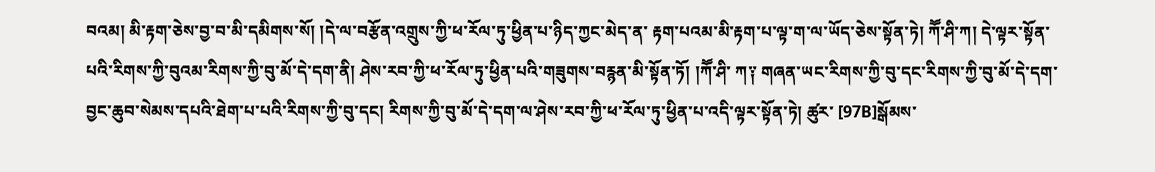བའམ། མི་རྟག་ཅེས་བྱ་བ་མི་དམིགས་སོ། །དེ་ལ་བརྩོན་འགྲུས་ཀྱི་ཕ་རོལ་ཏུ་ཕྱིན་པ་ཉིད་ཀྱང་མེད་ན་ རྟག་པའམ་མི་རྟག་པ་ལྟ་ག་ལ་ཡོད་ཅེས་སྟོན་ཏེ། ཀཽ་ཤི་ཀ། དེ་ལྟར་སྟོན་པའི་རིགས་ཀྱི་བུའམ་རིགས་ཀྱི་བུ་མོ་དེ་དག་ནི། ཤེས་རབ་ཀྱི་ཕ་རོལ་ཏུ་ཕྱིན་པའི་གཟུགས་བརྙན་མི་སྟོན་ཏོ། །ཀཽ་ཤི་ ཀ༑ གཞན་ཡང་རིགས་ཀྱི་བུ་དང་རིགས་ཀྱི་བུ་མོ་དེ་དག་བྱང་ཆུབ་སེམས་དཔའི་ཐེག་པ་པའི་རིགས་ཀྱི་བུ་དང། རིགས་ཀྱི་བུ་མོ་དེ་དག་ལ་ཤེས་རབ་ཀྱི་ཕ་རོལ་ཏུ་ཕྱིན་པ་འདི་ལྟར་སྟོན་ཏེ། ཚུར་ [97B]སྒོམས་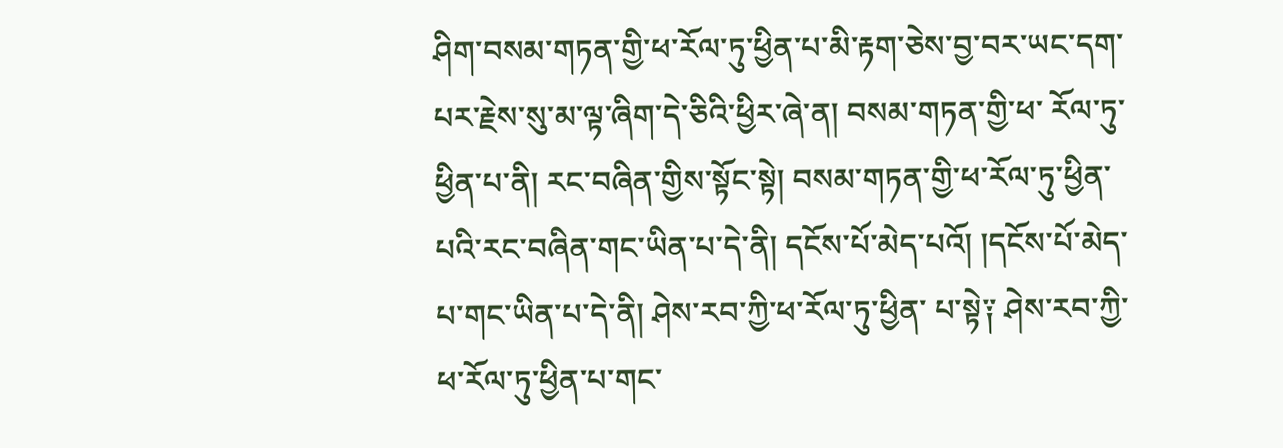ཤིག་བསམ་གཏན་གྱི་ཕ་རོལ་ཏུ་ཕྱིན་པ་མི་རྟག་ཅེས་བྱ་བར་ཡང་དག་པར་རྗེས་སུ་མ་ལྟ་ཞིག་དེ་ཅིའི་ཕྱིར་ཞེ་ན། བསམ་གཏན་གྱི་ཕ་ རོལ་ཏུ་ཕྱིན་པ་ནི། རང་བཞིན་གྱིས་སྟོང་སྟེ། བསམ་གཏན་གྱི་ཕ་རོལ་ཏུ་ཕྱིན་པའི་རང་བཞིན་གང་ཡིན་པ་དེ་ནི། དངོས་པོ་མེད་པའོ། །དངོས་པོ་མེད་པ་གང་ཡིན་པ་དེ་ནི། ཤེས་རབ་ཀྱི་ཕ་རོལ་ཏུ་ཕྱིན་ པ་སྟེ༑ ཤེས་རབ་ཀྱི་ཕ་རོལ་ཏུ་ཕྱིན་པ་གང་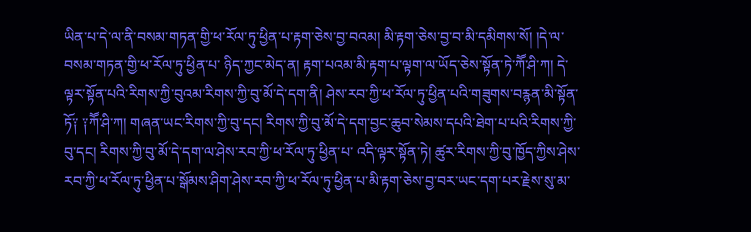ཡིན་པ་དེ་ལ་ནི་བསམ་གཏན་གྱི་ཕ་རོལ་ཏུ་ཕྱིན་པ་རྟག་ཅེས་བྱ་བའམ། མི་རྟག་ཅེས་བྱ་བ་མི་དམིགས་སོ། །དེ་ལ་བསམ་གཏན་གྱི་ཕ་རོལ་ཏུ་ཕྱིན་པ་ ཉིད་ཀྱང་མེད་ན། རྟག་པའམ་མི་རྟག་པ་ལྟག་ལ་ཡོད་ཅེས་སྟོན་ཏེ་ཀཽ་ཤི་ཀ། དེ་ལྟར་སྟོན་པའི་རིགས་ཀྱི་བུའམ་རིགས་ཀྱི་བུ་མོ་དེ་དག་ནི། ཤེས་རབ་ཀྱི་ཕ་རོལ་ཏུ་ཕྱིན་པའི་གཟུགས་བརྙན་མི་སྟོན་ ཏོ༑ ༑ཀཽ་ཤི་ཀ། གཞན་ཡང་རིགས་ཀྱི་བུ་དང། རིགས་ཀྱི་བུ་མོ་དེ་དག་བྱང་ཆུབ་སེམས་དཔའི་ཐེག་པ་པའི་རིགས་ཀྱི་བུ་དང། རིགས་ཀྱི་བུ་མོ་དེ་དག་ལ་ཤེས་རབ་ཀྱི་ཕ་རོལ་ཏུ་ཕྱིན་པ་ འདི་ལྟར་སྟོན་ཏེ། ཚུར་རིགས་ཀྱི་བུ་ཁྱོད་ཀྱིས་ཤེས་རབ་ཀྱི་ཕ་རོལ་ཏུ་ཕྱིན་པ་སྒོམས་ཤིག་ཤེས་རབ་ཀྱི་ཕ་རོལ་ཏུ་ཕྱིན་པ་མི་རྟག་ཅེས་བྱ་བར་ཡང་དག་པར་རྗེས་སུ་མ་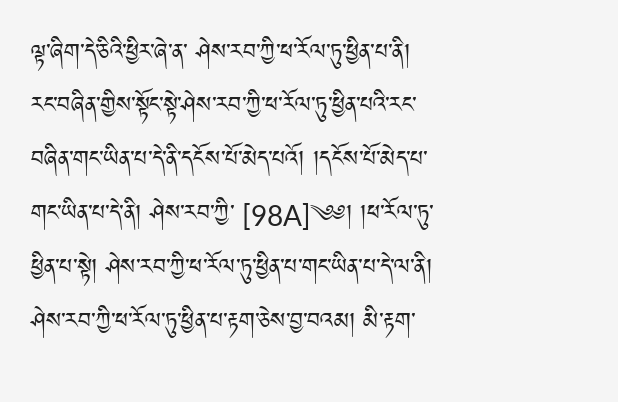ལྟ་ཞིག་དེ་ཅིའི་ཕྱིར་ཞེ་ན་ ཤེས་རབ་ཀྱི་ཕ་རོལ་ཏུ་ཕྱིན་པ་ནི། རང་བཞིན་གྱིས་སྟོང་སྟེ་ཤེས་རབ་ཀྱི་ཕ་རོལ་ཏུ་ཕྱིན་པའི་རང་བཞིན་གང་ཡིན་པ་དེ་ནི་དངོས་པོ་མེད་པའོ། །དངོས་པོ་མེད་པ་གང་ཡིན་པ་དེ་ནི། ཤེས་རབ་ཀྱི་ [98A]༄༅། །ཕ་རོལ་ཏུ་ཕྱིན་པ་སྟེ། ཤེས་རབ་ཀྱི་ཕ་རོལ་ཏུ་ཕྱིན་པ་གང་ཡིན་པ་དེ་ལ་ནི། ཤེས་རབ་ཀྱི་ཕ་རོལ་ཏུ་ཕྱིན་པ་རྟག་ཅེས་བྱ་བའམ། མི་རྟག་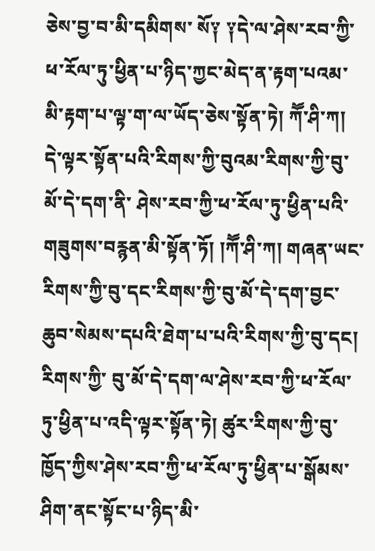ཅེས་བྱ་བ་མི་དམིགས་ སོ༑ ༑དེ་ལ་ཤེས་རབ་ཀྱི་ཕ་རོལ་ཏུ་ཕྱིན་པ་ཉིད་ཀྱང་མེད་ན་རྟག་པའམ་མི་རྟག་པ་ལྟ་ག་ལ་ཡོད་ཅེས་སྟོན་ཏེ། ཀཽ་ཤི་ཀ། དེ་ལྟར་སྟོན་པའི་རིགས་ཀྱི་བུའམ་རིགས་ཀྱི་བུ་མོ་དེ་དག་ནི་ ཤེས་རབ་ཀྱི་ཕ་རོལ་ཏུ་ཕྱིན་པའི་གཟུགས་བརྙན་མི་སྟོན་ཏོ། །ཀཽ་ཤི་ཀ། གཞན་ཡང་རིགས་ཀྱི་བུ་དང་རིགས་ཀྱི་བུ་མོ་དེ་དག་བྱང་ཆུབ་སེམས་དཔའི་ཐེག་པ་པའི་རིགས་ཀྱི་བུ་དང། རིགས་ཀྱི་ བུ་མོ་དེ་དག་ལ་ཤེས་རབ་ཀྱི་ཕ་རོལ་ཏུ་ཕྱིན་པ་འདི་ལྟར་སྟོན་ཏེ། ཚུར་རིགས་ཀྱི་བུ་ཁྱོད་ཀྱིས་ཤེས་རབ་ཀྱི་ཕ་རོལ་ཏུ་ཕྱིན་པ་སྒོམས་ཤིག་ནང་སྟོང་པ་ཉིད་མི་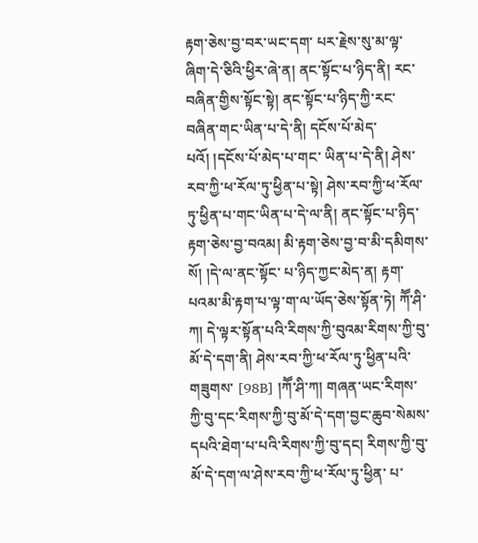རྟག་ཅེས་བྱ་བར་ཡང་དག་ པར་རྗེས་སུ་མ་ལྟ་ཞིག་དེ་ཅིའི་ཕྱིར་ཞེ་ན། ནང་སྟོང་པ་ཉིད་ནི། རང་བཞིན་གྱིས་སྟོང་སྟེ། ནང་སྟོང་པ་ཉིད་ཀྱི་རང་བཞིན་གང་ཡིན་པ་དེ་ནི། དངོས་པོ་མེད་པའོ། །དངོས་པོ་མེད་པ་གང་ ཡིན་པ་དེ་ནི། ཤེས་རབ་ཀྱི་ཕ་རོལ་ཏུ་ཕྱིན་པ་སྟེ། ཤེས་རབ་ཀྱི་ཕ་རོལ་ཏུ་ཕྱིན་པ་གང་ཡིན་པ་དེ་ལ་ནི། ནང་སྟོང་པ་ཉིད་རྟག་ཅེས་བྱ་བའམ། མི་རྟག་ཅེས་བྱ་བ་མི་དམིགས་སོ། །དེ་ལ་ནང་སྟོང་ པ་ཉིད་ཀྱང་མེད་ན། རྟག་པའམ་མི་རྟག་པ་ལྟ་ག་ལ་ཡོད་ཅེས་སྟོན་ཏེ། ཀཽ་ཤི་ཀ། དེ་ལྟར་སྟོན་པའི་རིགས་ཀྱི་བུའམ་རིགས་ཀྱི་བུ་མོ་དེ་དག་ནི། ཤེས་རབ་ཀྱི་ཕ་རོལ་ཏུ་ཕྱིན་པའི་གཟུགས་ [98B] །ཀཽ་ཤི་ཀ། གཞན་ཡང་རིགས་ཀྱི་བུ་དང་རིགས་ཀྱི་བུ་མོ་དེ་དག་བྱང་ཆུབ་སེམས་དཔའི་ཐེག་པ་པའི་རིགས་ཀྱི་བུ་དང། རིགས་ཀྱི་བུ་མོ་དེ་དག་ལ་ཤེས་རབ་ཀྱི་ཕ་རོལ་ཏུ་ཕྱིན་ པ་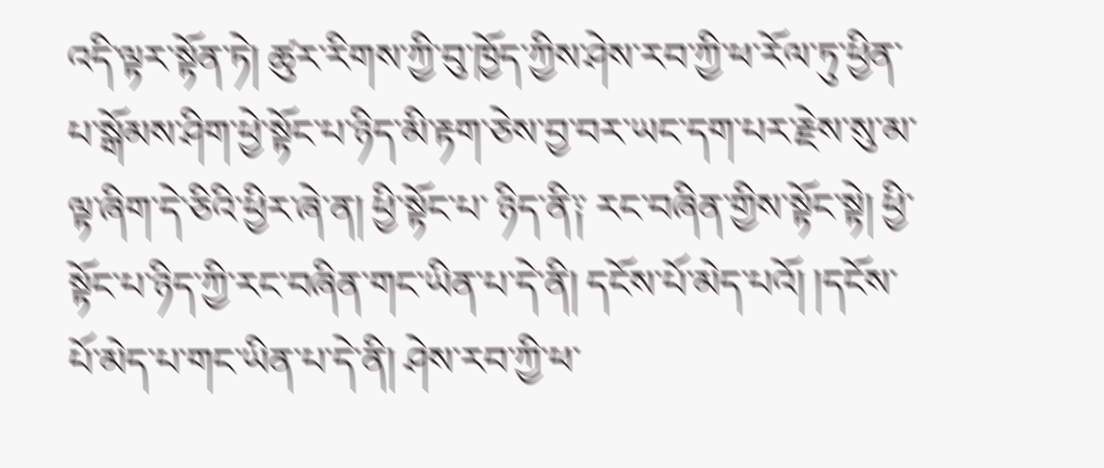འདི་ལྟར་སྟོན་ཏེ། ཚུར་རིགས་ཀྱི་བུ་ཁྱོད་ཀྱིས་ཤེས་རབ་ཀྱི་ཕ་རོལ་ཏུ་ཕྱིན་པ་སྒོམས་ཤིག་ཕྱེ་སྟོང་པ་ཉིད་མི་རྟག་ཅེས་བྱ་བར་ཡང་དག་པར་རྗེས་སུ་མ་ལྟ་ཞིག་དེ་ཅིའི་ཕྱིར་ཞེ་ན། ཕྱི་སྟོང་པ་ ཉིད་ནི༑ རང་བཞིན་གྱིས་སྟོང་སྟེ། ཕྱི་སྟོང་པ་ཉིད་ཀྱི་རང་བཞིན་གང་ཡིན་པ་དེ་ནི། དངོས་པོ་མེད་པའོ། །དངོས་པོ་མེད་པ་གང་ཡིན་པ་དེ་ནི། ཤེས་རབ་ཀྱི་ཕ་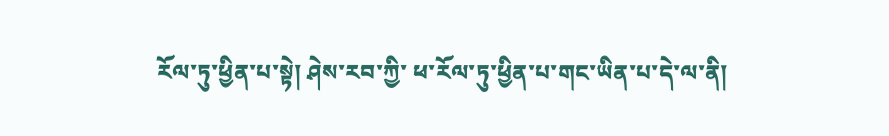རོལ་ཏུ་ཕྱིན་པ་སྟེ། ཤེས་རབ་ཀྱི་ ཕ་རོལ་ཏུ་ཕྱིན་པ་གང་ཡིན་པ་དེ་ལ་ནི།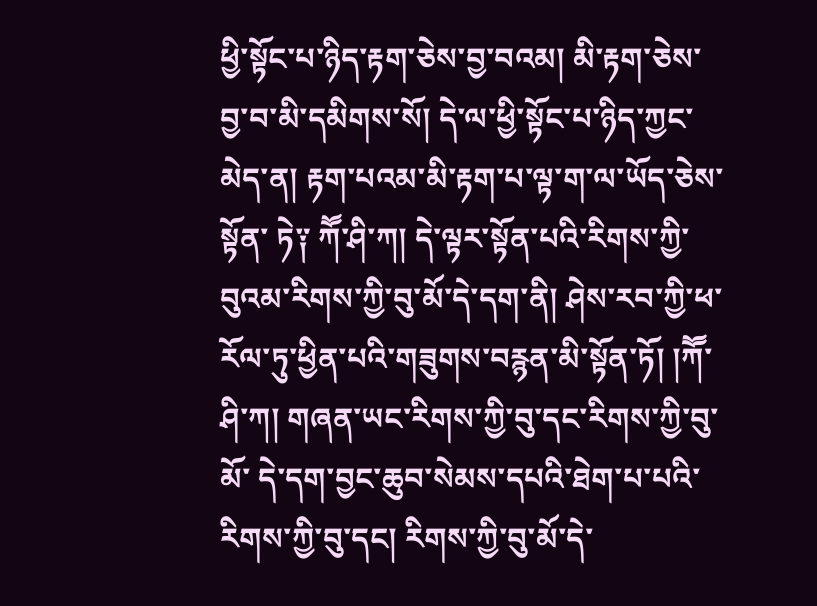ཕྱི་སྟོང་པ་ཉིད་རྟག་ཅེས་བྱ་བའམ། མི་རྟག་ཅེས་བྱ་བ་མི་དམིགས་སོ། དེ་ལ་ཕྱི་སྟོང་པ་ཉིད་ཀྱང་མེད་ན། རྟག་པའམ་མི་རྟག་པ་ལྟ་ག་ལ་ཡོད་ཅེས་སྟོན་ ཏེ༑ ཀཽ་ཤི་ཀ། དེ་ལྟར་སྟོན་པའི་རིགས་ཀྱི་བུའམ་རིགས་ཀྱི་བུ་མོ་དེ་དག་ནི། ཤེས་རབ་ཀྱི་ཕ་རོལ་ཏུ་ཕྱིན་པའི་གཟུགས་བརྙན་མི་སྟོན་ཏོ། །ཀཽ་ཤི་ཀ། གཞན་ཡང་རིགས་ཀྱི་བུ་དང་རིགས་ཀྱི་བུ་མོ་ དེ་དག་བྱང་ཆུབ་སེམས་དཔའི་ཐེག་པ་པའི་རིགས་ཀྱི་བུ་དང། རིགས་ཀྱི་བུ་མོ་དེ་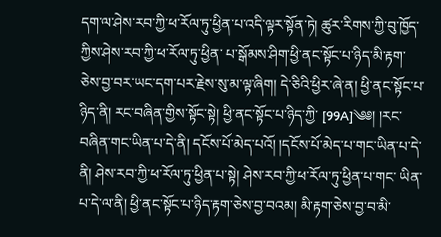དག་ལ་ཤེས་རབ་ཀྱི་ཕ་རོལ་ཏུ་ཕྱིན་པ་འདི་ལྟར་སྟོན་ཏེ། ཚུར་རིགས་ཀྱི་བུ་ཁྱོད་ཀྱིས་ཤེས་རབ་ཀྱི་ཕ་རོལ་ཏུ་ཕྱིན་ པ་སྒོམས་ཤིག་ཕྱི་ནང་སྟོང་པ་ཉིད་མི་རྟག་ཅེས་བྱ་བར་ཡང་དག་པར་རྗེས་སུ་མ་ལྟ་ཞིག། དེ་ཅིའི་ཕྱིར་ཞེ་ན། ཕྱི་ནང་སྟོང་པ་ཉིད་ནི། རང་བཞིན་གྱིས་སྟོང་སྟེ། ཕྱི་ནང་སྟོང་པ་ཉིད་ཀྱི་ [99A]༄༅། །རང་བཞིན་གང་ཡིན་པ་དེ་ནི། དངོས་པོ་མེད་པའོ། །དངོས་པོ་མེད་པ་གང་ཡིན་པ་དེ་ནི། ཤེས་རབ་ཀྱི་ཕ་རོལ་ཏུ་ཕྱིན་པ་སྟེ། ཤེས་རབ་ཀྱི་ཕ་རོལ་ཏུ་ཕྱིན་པ་གང་ ཡིན་པ་དེ་ལ་ནི། ཕྱི་ནང་སྟོང་པ་ཉིད་རྟག་ཅེས་བྱ་བའམ། མི་རྟག་ཅེས་བྱ་བ་མི་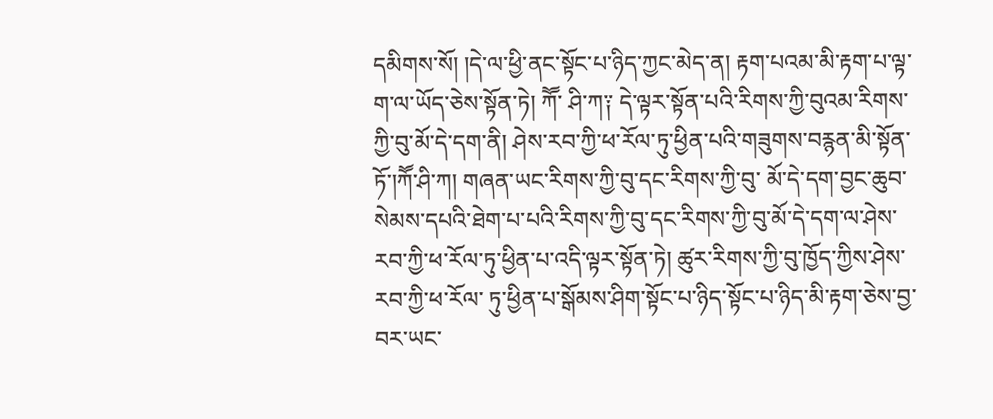དམིགས་སོ། །དེ་ལ་ཕྱི་ནང་སྟོང་པ་ཉིད་ཀྱང་མེད་ན། རྟག་པའམ་མི་རྟག་པ་ལྟ་ག་ལ་ཡོད་ཅེས་སྟོན་ཏེ། ཀཽ་ ཤི་ཀ༑ དེ་ལྟར་སྟོན་པའི་རིགས་ཀྱི་བུའམ་རིགས་ཀྱི་བུ་མོ་དེ་དག་ནི། ཤེས་རབ་ཀྱི་ཕ་རོལ་ཏུ་ཕྱིན་པའི་གཟུགས་བརྙན་མི་སྟོན་ཏོ་།ཀཽ་ཤི་ཀ། གཞན་ཡང་རིགས་ཀྱི་བུ་དང་རིགས་ཀྱི་བུ་ མོ་དེ་དག་བྱང་ཆུབ་སེམས་དཔའི་ཐེག་པ་པའི་རིགས་ཀྱི་བུ་དང་རིགས་ཀྱི་བུ་མོ་དེ་དག་ལ་ཤེས་རབ་ཀྱི་ཕ་རོལ་ཏུ་ཕྱིན་པ་འདི་ལྟར་སྟོན་ཏེ། ཚུར་རིགས་ཀྱི་བུ་ཁྱོད་ཀྱིས་ཤེས་རབ་ཀྱི་ཕ་རོལ་ ཏུ་ཕྱིན་པ་སྒོམས་ཤིག་སྟོང་པ་ཉིད་སྟོང་པ་ཉིད་མི་རྟག་ཅེས་བྱ་བར་ཡང་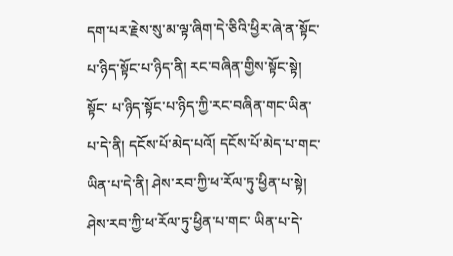དག་པར་རྗེས་སུ་མ་ལྟ་ཞིག་དེ་ཅིའི་ཕྱིར་ཞེ་ན་སྟོང་པ་ཉིད་སྟོང་པ་ཉིད་ནི། རང་བཞིན་གྱིས་སྟོང་སྟེ། སྟོང་ པ་ཉིད་སྟོང་པ་ཉིད་ཀྱི་རང་བཞིན་གང་ཡིན་པ་དེ་ནི། དངོས་པོ་མེད་པའོ། དངོས་པོ་མེད་པ་གང་ཡིན་པ་དེ་ནི། ཤེས་རབ་ཀྱི་ཕ་རོལ་ཏུ་ཕྱིན་པ་སྟེ། ཤེས་རབ་ཀྱི་ཕ་རོལ་ཏུ་ཕྱིན་པ་གང་ ཡིན་པ་དེ་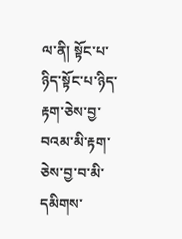ལ་ནི། སྟོང་པ་ཉིད་སྟོང་པ་ཉིད་རྟག་ཅེས་བྱ་བའམ་མི་རྟག་ཅེས་བྱ་བ་མི་དམིགས་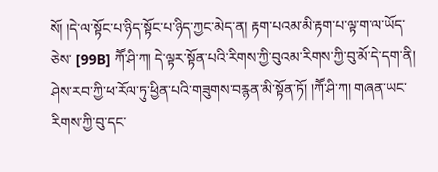སོ། །དེ་ལ་སྟོང་པ་ཉིད་སྟོང་པ་ཉིད་ཀྱང་མེད་ན། རྟག་པའམ་མི་རྟག་པ་ལྟ་ག་ལ་ཡོད་ཅེས་ [99B] ཀཽ་ཤི་ཀ། དེ་ལྟར་སྟོན་པའི་རིགས་ཀྱི་བུའམ་རིགས་ཀྱི་བུ་མོ་དེ་དག་ནི། ཤེས་རབ་ཀྱི་ཕ་རོལ་ཏུ་ཕྱིན་པའི་གཟུགས་བརྙན་མི་སྟོན་ཏོ། །ཀཽ་ཤི་ཀ། གཞན་ཡང་རིགས་ཀྱི་བུ་དང་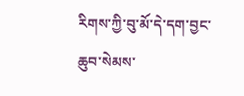རིགས་ཀྱི་བུ་མོ་དེ་དག་བྱང་ཆུབ་སེམས་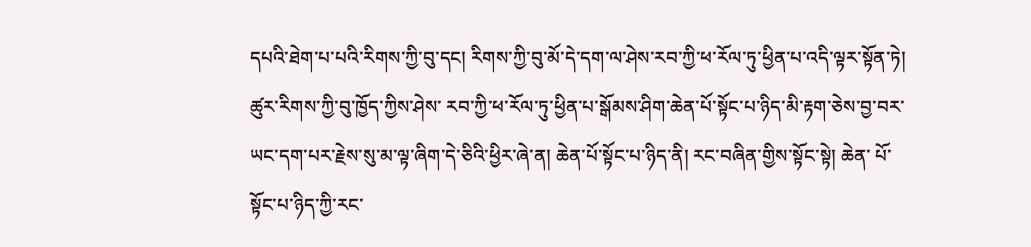དཔའི་ཐེག་པ་པའི་རིགས་ཀྱི་བུ་དང། རིགས་ཀྱི་བུ་མོ་དེ་དག་ལ་ཤེས་རབ་ཀྱི་ཕ་རོལ་ཏུ་ཕྱིན་པ་འདི་ལྟར་སྟོན་ཏེ། ཚུར་རིགས་ཀྱི་བུ་ཁྱོད་ཀྱིས་ཤེས་ རབ་ཀྱི་ཕ་རོལ་ཏུ་ཕྱིན་པ་སྒོམས་ཤིག་ཆེན་པོ་སྟོང་པ་ཉིད་མི་རྟག་ཅེས་བྱ་བར་ཡང་དག་པར་རྗེས་སུ་མ་ལྟ་ཞིག་དེ་ཅིའི་ཕྱིར་ཞེ་ན། ཆེན་པོ་སྟོང་པ་ཉིད་ནི། རང་བཞིན་གྱིས་སྟོང་སྟེ། ཆེན་ པོ་སྟོང་པ་ཉིད་ཀྱི་རང་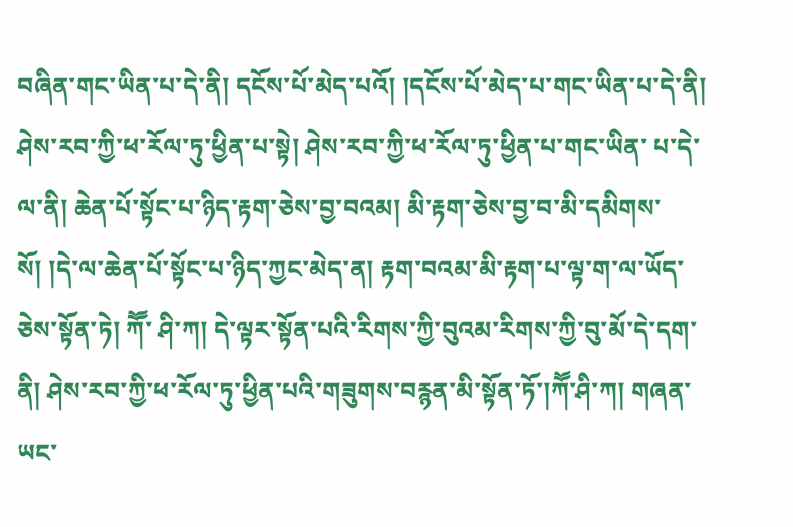བཞིན་གང་ཡིན་པ་དེ་ནི། དངོས་པོ་མེད་པའོ། །དངོས་པོ་མེད་པ་གང་ཡིན་པ་དེ་ནི། ཤེས་རབ་ཀྱི་ཕ་རོལ་ཏུ་ཕྱིན་པ་སྟེ། ཤེས་རབ་ཀྱི་ཕ་རོལ་ཏུ་ཕྱིན་པ་གང་ཡིན་ པ་དེ་ལ་ནི། ཆེན་པོ་སྟོང་པ་ཉིད་རྟག་ཅེས་བྱ་བའམ། མི་རྟག་ཅེས་བྱ་བ་མི་དམིགས་སོ། །དེ་ལ་ཆེན་པོ་སྟོང་པ་ཉིད་ཀྱང་མེད་ན། རྟག་བའམ་མི་རྟག་པ་ལྟ་ག་ལ་ཡོད་ཅེས་སྟོན་ཏེ། ཀཽ་ ཤི་ཀ། དེ་ལྟར་སྟོན་པའི་རིགས་ཀྱི་བུའམ་རིགས་ཀྱི་བུ་མོ་དེ་དག་ནི། ཤེས་རབ་ཀྱི་ཕ་རོལ་ཏུ་ཕྱིན་པའི་གཟུགས་བརྙན་མི་སྟོན་ཏོ་།ཀཽ་ཤི་ཀ། གཞན་ཡང་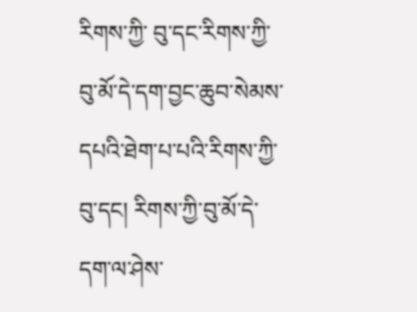རིགས་ཀྱི་ བུ་དང་རིགས་ཀྱི་བུ་མོ་དེ་དག་བྱང་ཆུབ་སེམས་དཔའི་ཐེག་པ་པའི་རིགས་ཀྱི་བུ་དང། རིགས་ཀྱི་བུ་མོ་དེ་དག་ལ་ཤེས་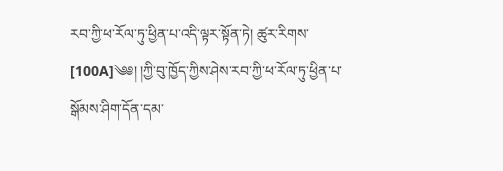རབ་ཀྱི་ཕ་རོལ་ཏུ་ཕྱིན་པ་འདི་ལྟར་སྟོན་ཏེ། ཚུར་རིགས་ [100A]༄༅། །ཀྱི་བུ་ཁྱོད་ཀྱིས་ཤེས་རབ་ཀྱི་ཕ་རོལ་ཏུ་ཕྱིན་པ་སྒོམས་ཤིག་དོན་དམ་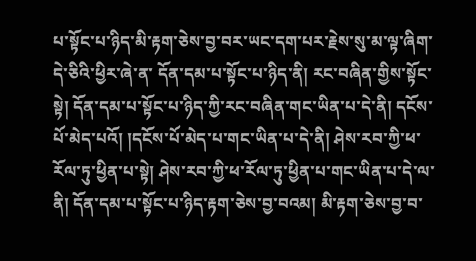པ་སྟོང་པ་ཉིད་མི་རྟག་ཅེས་བྱ་བར་ཡང་དག་པར་རྗེས་སུ་མ་ལྟ་ཞིག་དེ་ཅིའི་ཕྱིར་ཞེ་ན་ དོན་དམ་པ་སྟོང་པ་ཉིད་ནི། རང་བཞིན་གྱིས་སྟོང་སྟེ། དོན་དམ་པ་སྟོང་པ་ཉིད་ཀྱི་རང་བཞིན་གང་ཡིན་པ་དེ་ནི། དངོས་པོ་མེད་པའོ། །དངོས་པོ་མེད་པ་གང་ཡིན་པ་དེ་ནི། ཤེས་རབ་ཀྱི་ཕ་ རོལ་ཏུ་ཕྱིན་པ་སྟེ། ཤེས་རབ་ཀྱི་ཕ་རོལ་ཏུ་ཕྱིན་པ་གང་ཡིན་པ་དེ་ལ་ནི། དོན་དམ་པ་སྟོང་པ་ཉིད་རྟག་ཅེས་བྱ་བའམ། མི་རྟག་ཅེས་བྱ་བ་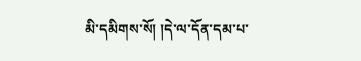མི་དམིགས་སོ། །དེ་ལ་དོན་དམ་པ་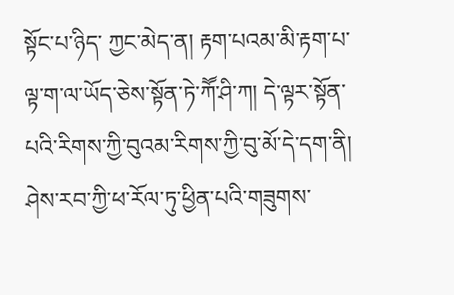སྟོང་པ་ཉིད་ ཀྱང་མེད་ན། རྟག་པའམ་མི་རྟག་པ་ལྟ་ག་ལ་ཡོད་ཅེས་སྟོན་ཏེ་ཀཽ་ཤི་ཀ། དེ་ལྟར་སྟོན་པའི་རིགས་ཀྱི་བུའམ་རིགས་ཀྱི་བུ་མོ་དེ་དག་ནི། ཤེས་རབ་ཀྱི་ཕ་རོལ་ཏུ་ཕྱིན་པའི་གཟུགས་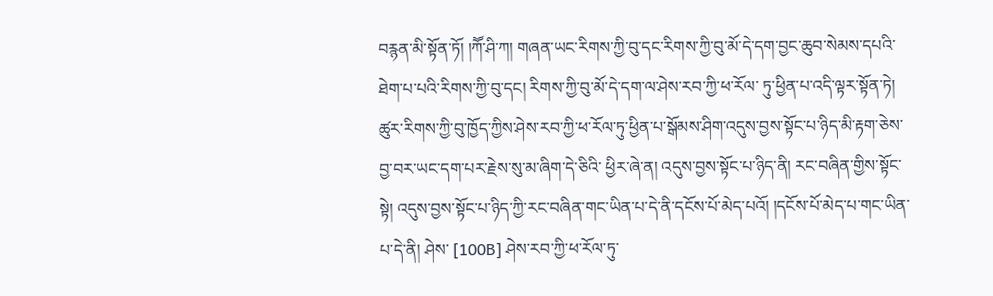བརྙན་མི་སྟོན་ཏོ། །ཀཽ་ཤི་ཀ། གཞན་ཡང་རིགས་ཀྱི་བུ་དང་རིགས་ཀྱི་བུ་མོ་དེ་དག་བྱང་ཆུབ་སེམས་དཔའི་ཐེག་པ་པའི་རིགས་ཀྱི་བུ་དང། རིགས་ཀྱི་བུ་མོ་དེ་དག་ལ་ཤེས་རབ་ཀྱི་ཕ་རོལ་ ཏུ་ཕྱིན་པ་འདི་ལྟར་སྟོན་ཏེ། ཚུར་རིགས་ཀྱི་བུ་ཁྱོད་ཀྱིས་ཤེས་རབ་ཀྱི་ཕ་རོལ་ཏུ་ཕྱིན་པ་སྒོམས་ཤིག་འདུས་བྱས་སྟོང་པ་ཉིད་མི་རྟག་ཅེས་བྱ་བར་ཡང་དག་པར་རྗེས་སུ་མ་ཞིག་དེ་ཅིའི་ ཕྱིར་ཞེ་ན། འདུས་བྱས་སྟོང་པ་ཉིད་ནི། རང་བཞིན་གྱིས་སྟོང་སྟེ། འདུས་བྱས་སྟོང་པ་ཉིད་ཀྱི་རང་བཞིན་གང་ཡིན་པ་དེ་ནི་དངོས་པོ་མེད་པའོ། །དངོས་པོ་མེད་པ་གང་ཡིན་པ་དེ་ནི། ཤེས་ [100B] ཤེས་རབ་ཀྱི་ཕ་རོལ་ཏུ་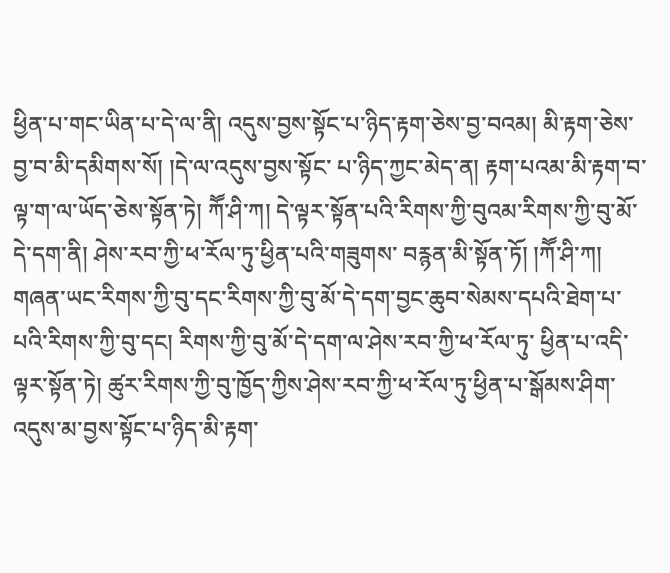ཕྱིན་པ་གང་ཡིན་པ་དེ་ལ་ནི། འདུས་བྱས་སྟོང་པ་ཉིད་རྟག་ཅེས་བྱ་བའམ། མི་རྟག་ཅེས་བྱ་བ་མི་དམིགས་སོ། །དེ་ལ་འདུས་བྱས་སྟོང་ པ་ཉིད་ཀྱང་མེད་ན། རྟག་པའམ་མི་རྟག་བ་ལྟ་ག་ལ་ཡོད་ཅེས་སྟོན་ཏེ། ཀཽ་ཤི་ཀ། དེ་ལྟར་སྟོན་པའི་རིགས་ཀྱི་བུའམ་རིགས་ཀྱི་བུ་མོ་དེ་དག་ནི། ཤེས་རབ་ཀྱི་ཕ་རོལ་ཏུ་ཕྱིན་པའི་གཟུགས་ བརྙན་མི་སྟོན་ཏོ། །ཀཽ་ཤི་ཀ། གཞན་ཡང་རིགས་ཀྱི་བུ་དང་རིགས་ཀྱི་བུ་མོ་དེ་དག་བྱང་ཆུབ་སེམས་དཔའི་ཐེག་པ་པའི་རིགས་ཀྱི་བུ་དང། རིགས་ཀྱི་བུ་མོ་དེ་དག་ལ་ཤེས་རབ་ཀྱི་ཕ་རོལ་ཏུ་ ཕྱིན་པ་འདི་ལྟར་སྟོན་ཏེ། ཚུར་རིགས་ཀྱི་བུ་ཁྱོད་ཀྱིས་ཤེས་རབ་ཀྱི་ཕ་རོལ་ཏུ་ཕྱིན་པ་སྒོམས་ཤིག་འདུས་མ་བྱས་སྟོང་པ་ཉིད་མི་རྟག་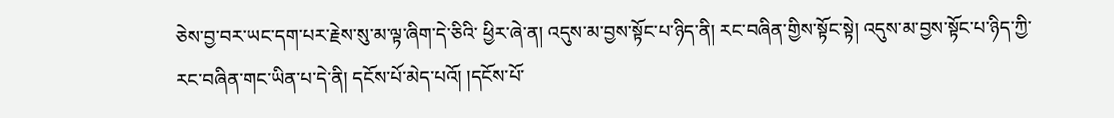ཅེས་བྱ་བར་ཡང་དག་པར་རྗེས་སུ་མ་ལྟ་ཞིག་དེ་ཅིའི་ ཕྱིར་ཞེ་ན། འདུས་མ་བྱས་སྟོང་པ་ཉིད་ནི། རང་བཞིན་གྱིས་སྟོང་སྟེ། འདུས་མ་བྱས་སྟོང་པ་ཉིད་ཀྱི་རང་བཞིན་གང་ཡིན་པ་དེ་ནི། དངོས་པོ་མེད་པའོ། །དངོས་པོ་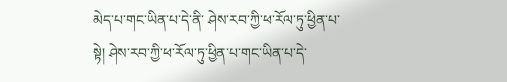མེད་པ་གང་ཡིན་པ་དེ་ནི་ ཤེས་རབ་ཀྱི་ཕ་རོལ་ཏུ་ཕྱིན་པ་སྟེ། ཤེས་རབ་ཀྱི་ཕ་རོལ་ཏུ་ཕྱིན་པ་གང་ཡིན་པ་དེ་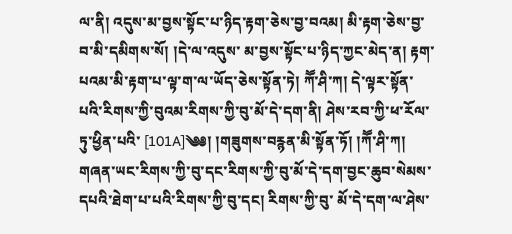ལ་ནི། འདུས་མ་བྱས་སྟོང་པ་ཉིད་རྟག་ཅེས་བྱ་བའམ། མི་རྟག་ཅེས་བྱ་བ་མི་དམིགས་སོ། །དེ་ལ་འདུས་ མ་བྱས་སྟོང་པ་ཉིད་ཀྱང་མེད་ན། རྟག་པའམ་མི་རྟག་པ་ལྟ་ག་ལ་ཡོད་ཅེས་སྟོན་ཏེ། ཀཽ་ཤི་ཀ། དེ་ལྟར་སྟོན་པའི་རིགས་ཀྱི་བུའམ་རིགས་ཀྱི་བུ་མོ་དེ་དག་ནི། ཤེས་རབ་ཀྱི་ཕ་རོལ་ཏུ་ཕྱིན་པའི་ [101A]༄༅། །གཟུགས་བརྙན་མི་སྟོན་ཏོ། །ཀཽ་ཤི་ཀ། གཞན་ཡང་རིགས་ཀྱི་བུ་དང་རིགས་ཀྱི་བུ་མོ་དེ་དག་བྱང་ཆུབ་སེམས་དཔའི་ཐེག་པ་པའི་རིགས་ཀྱི་བུ་དང། རིགས་ཀྱི་བུ་ མོ་དེ་དག་ལ་ཤེས་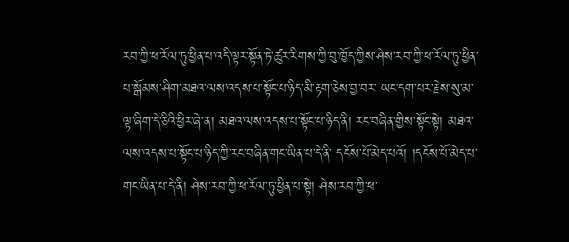རབ་ཀྱི་ཕ་རོལ་ཏུ་ཕྱིན་པ་འདི་ལྟར་སྟོན་ཏེ་ཚུར་རིགས་ཀྱི་བུ་ཁྱོད་ཀྱིས་ཤེས་རབ་ཀྱི་ཕ་རོལ་ཏུ་ཕྱིན་པ་སྒོམས་ཤིག་མཐའ་ལས་འདས་པ་སྟོང་པ་ཉིད་མི་རྟག་ཅེས་བྱ་བར་ ཡང་དག་པར་རྗེས་སུ་མ་ལྟ་ཞིག་དེ་ཅིའི་ཕྱིར་ཞེ་ན། མཐའ་ལས་འདས་པ་སྟོང་པ་ཉིད་ནི། རང་བཞིན་གྱིས་སྟོང་སྟེ། མཐའ་ལས་འདས་པ་སྟོང་པ་ཉིད་ཀྱི་རང་བཞིན་གང་ཡིན་པ་དེ་ནི་ དངོས་པོ་མེད་པའོ། །དངོས་པོ་མེད་པ་གང་ཡིན་པ་དེ་ནི། ཤེས་རབ་ཀྱི་ཕ་རོལ་ཏུ་ཕྱིན་པ་སྟེ། ཤེས་རབ་ཀྱི་ཕ་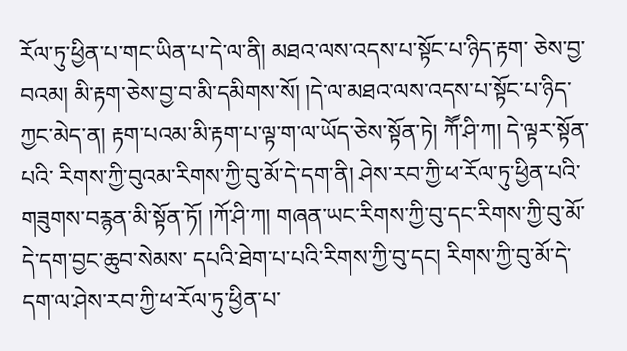རོལ་ཏུ་ཕྱིན་པ་གང་ཡིན་པ་དེ་ལ་ནི། མཐའ་ལས་འདས་པ་སྟོང་པ་ཉིད་རྟག་ ཅེས་བྱ་བའམ། མི་རྟག་ཅེས་བྱ་བ་མི་དམིགས་སོ། །དེ་ལ་མཐའ་ལས་འདས་པ་སྟོང་པ་ཉིད་ཀྱང་མེད་ན། རྟག་པའམ་མི་རྟག་པ་ལྟ་ག་ལ་ཡོད་ཅེས་སྟོན་ཏེ། ཀཽ་ཤི་ཀ། དེ་ལྟར་སྟོན་པའི་ རིགས་ཀྱི་བུའམ་རིགས་ཀྱི་བུ་མོ་དེ་དག་ནི། ཤེས་རབ་ཀྱི་ཕ་རོལ་ཏུ་ཕྱིན་པའི་གཟུགས་བརྙན་མི་སྟོན་ཏོ། །ཀོ་ཤི་ཀ། གཞན་ཡང་རིགས་ཀྱི་བུ་དང་རིགས་ཀྱི་བུ་མོ་དེ་དག་བྱང་ཆུབ་སེམས་ དཔའི་ཐེག་པ་པའི་རིགས་ཀྱི་བུ་དང། རིགས་ཀྱི་བུ་མོ་དེ་དག་ལ་ཤེས་རབ་ཀྱི་ཕ་རོལ་ཏུ་ཕྱིན་པ་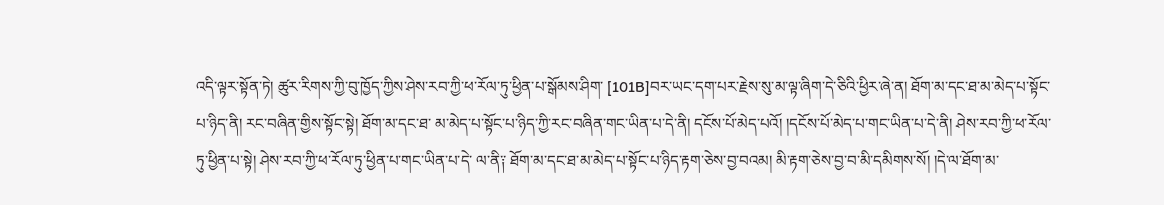འདི་ལྟར་སྟོན་ཏེ། ཚུར་རིགས་ཀྱི་བུ་ཁྱོད་ཀྱིས་ཤེས་རབ་ཀྱི་ཕ་རོལ་ཏུ་ཕྱིན་པ་སྒོམས་ཤིག་ [101B]བར་ཡང་དག་པར་རྗེས་སུ་མ་ལྟ་ཞིག་དེ་ཅིའི་ཕྱིར་ཞེ་ན། ཐོག་མ་དང་ཐ་མ་མེད་པ་སྟོང་པ་ཉིད་ནི། རང་བཞིན་གྱིས་སྟོང་སྟེ། ཐོག་མ་དང་ཐ་ མ་མེད་པ་སྟོང་པ་ཉིད་ཀྱི་རང་བཞིན་གང་ཡིན་པ་དེ་ནི། དངོས་པོ་མེད་པའོ། །དངོས་པོ་མེད་པ་གང་ཡིན་པ་དེ་ནི། ཤེས་རབ་ཀྱི་ཕ་རོལ་ཏུ་ཕྱིན་པ་སྟེ། ཤེས་རབ་ཀྱི་ཕ་རོལ་ཏུ་ཕྱིན་པ་གང་ཡིན་པ་དེ་ ལ་ནི༑ ཐོག་མ་དང་ཐ་མ་མེད་པ་སྟོང་པ་ཉིད་རྟག་ཅེས་བྱ་བའམ། མི་རྟག་ཅེས་བྱ་བ་མི་དམིགས་སོ། །དེ་ལ་ཐོག་མ་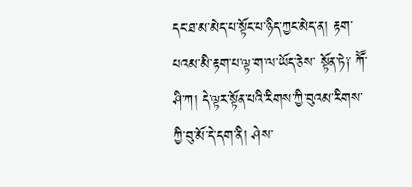དང་ཐ་མ་མེད་པ་སྟོང་པ་ཉིད་ཀྱང་མེད་ན། རྟག་པའམ་མི་རྟག་པ་ལྟ་ག་ལ་ཡོད་ཅེས་ སྟོན་ཏེ༑ ཀཽ་ཤི་ཀ། དེ་ལྟར་སྟོན་པའི་རིགས་ཀྱི་བུའམ་རིགས་ཀྱི་བུ་མོ་དེ་དག་ནི། ཤེས་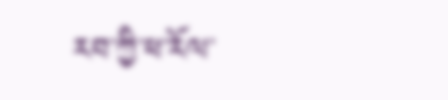རབ་ཀྱི་ཕ་རོལ་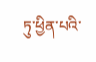ཏུ་ཕྱིན་པའི་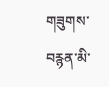གཟུགས་བརྙན་མི་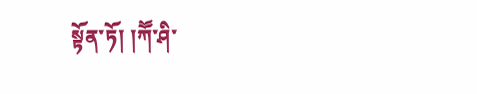སྟོན་ཏོ། །ཀཽ་ཤི་